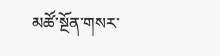མཚོ་སྔོན་གསར་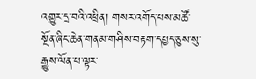འགྱུར་དྲ་བའི་འཕྲིན། གསར་འགོད་པས་མཚོ་སྔོན་ཞིང་ཆེན་གནམ་གཤིས་བརྟག་དཔྱད་ཅུས་སུ་རྒྱུས་ལོན་པ་ལྟར་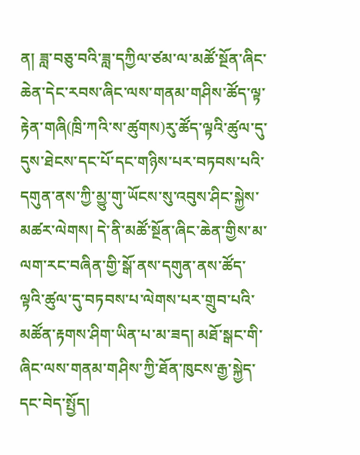ན། ཟླ་བཅུ་བའི་ཟླ་དཀྱིལ་ཙམ་ལ་མཚོ་སྔོན་ཞིང་ཆེན་དེང་རབས་ཞིང་ལས་གནམ་གཤིས་ཚོད་ལྟ་རྟེན་གཞི(ཁྲི་ཀའི་ས་ཚུགས)རུ་ཚོད་ལྟའི་ཚུལ་དུ་དུས་ཐེངས་དང་པོ་དང་གཉིས་པར་བཏབས་པའི་དགུན་ནས་ཀྱི་མྱུ་གུ་ཡོངས་སུ་འབུས་ཤིང་སྐྱེས་མཚར་ལེགས། དེ་ནི་མཚོ་སྔོན་ཞིང་ཆེན་གྱིས་མ་ལག་རང་བཞིན་གྱི་སྒོ་ནས་དགུན་ནས་ཚོད་ལྟའི་ཚུལ་དུ་བཏབས་པ་ལེགས་པར་གྲུབ་པའི་མཚོན་རྟགས་ཤིག་ཡིན་པ་མ་ཟད། མཐོ་སྒང་གི་ཞིང་ལས་གནམ་གཤིས་ཀྱི་ཐོན་ཁུངས་རྒྱ་སྐྱེད་དང་བེད་སྤྱོད།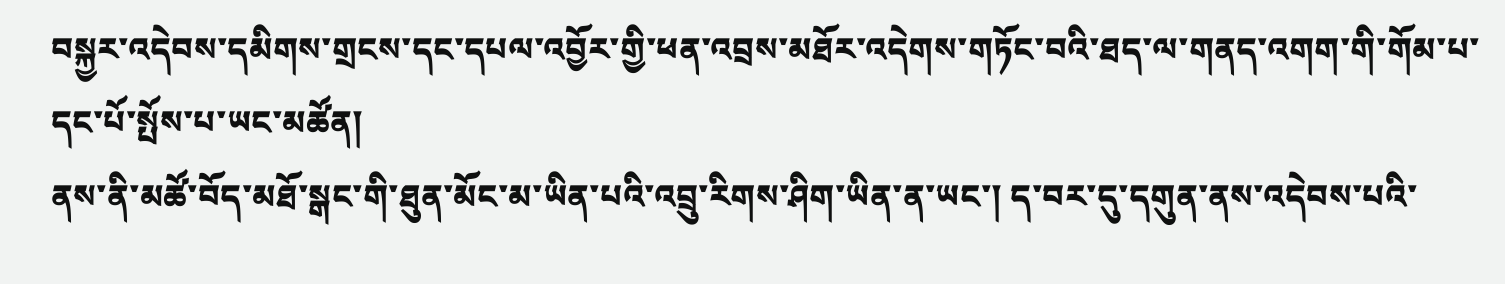བསྐྱར་འདེབས་དམིགས་གྲངས་དང་དཔལ་འབྱོར་གྱི་ཕན་འབྲས་མཐོར་འདེགས་གཏོང་བའི་ཐད་ལ་གནད་འགག་གི་གོམ་པ་དང་པོ་སྤོས་པ་ཡང་མཚོན།
ནས་ནི་མཚོ་བོད་མཐོ་སྒང་གི་ཐུན་མོང་མ་ཡིན་པའི་འབྲུ་རིགས་ཤིག་ཡིན་ན་ཡང་། ད་བར་དུ་དགུན་ནས་འདེབས་པའི་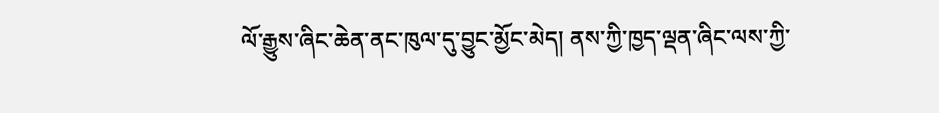ལོ་རྒྱུས་ཞིང་ཆེན་ནང་ཁུལ་དུ་བྱུང་མྱོང་མེད། ནས་ཀྱི་ཁྱད་ལྡན་ཞིང་ལས་ཀྱི་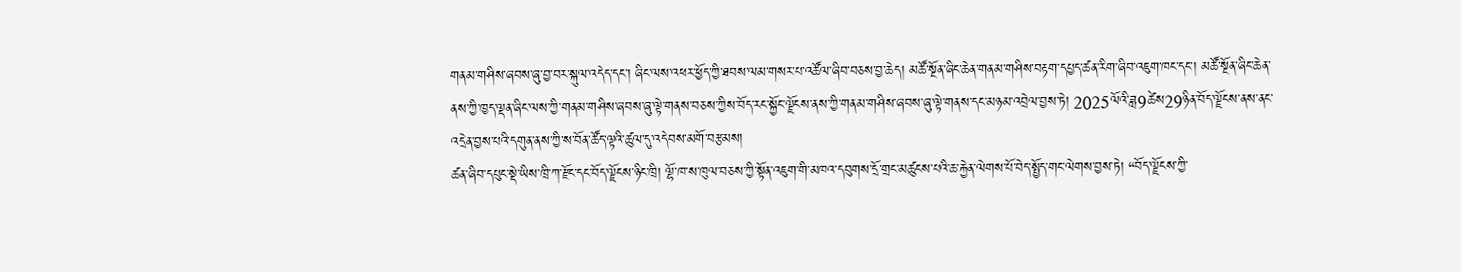གནམ་གཤིས་ཞབས་ཞུ་བྱ་བར་སྐུལ་འདེད་དང་། ཞིང་ལས་འཕར་ཕྱོད་ཀྱི་ཐབས་ལམ་གསར་པ་འཚོལ་ཞིབ་བཅས་བྱ་ཆེད། མཚོ་སྔོན་ཞིང་ཆེན་གནམ་གཤིས་བརྟག་དཔྱད་ཚན་རིག་ཞིབ་འཇུག་ཁང་དང་། མཚོ་སྔོན་ཞིང་ཆེན་ནས་ཀྱི་ཁྱད་ལྡན་ཞིང་ལས་ཀྱི་གནམ་གཤིས་ཞབས་ཞུ་ལྟེ་གནས་བཅས་ཀྱིས་བོད་རང་སྐྱོང་ལྗོངས་ནས་ཀྱི་གནམ་གཤིས་ཞབས་ཞུ་ལྟེ་གནས་དང་མཉམ་འབྲེལ་བྱས་ཏེ། 2025ལོའི་ཟླ9ཚེས29ཉིན་བོད་ལྗོངས་ནས་ནང་འདྲེན་བྱས་པའི་དགུན་ནས་ཀྱི་ས་བོན་ཚོད་ལྟའི་ཚུལ་དུ་འདེབས་མགོ་བརྩམས།
ཚན་ཞིབ་དཔུང་སྡེ་ཡིས་ཁྲི་ཀ་རྫོང་དང་བོད་ལྗོངས་ཉིང་ཁྲི། ལྷོ་ཁ་ས་ཁུལ་བཅས་ཀྱི་སྟོན་འཇུག་གི་མཁའ་དབུགས་དྲོ་གྲང་མཚུངས་པའི་ཆ་རྐྱེན་ལེགས་པོ་བེད་སྤྱོད་གང་ལེགས་བྱས་ཏེ། “བོད་ལྗོངས་ཀྱི་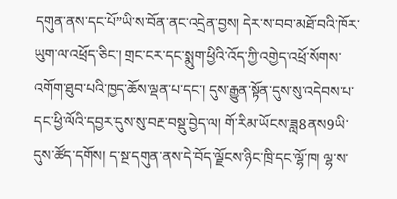དགུན་ནས་དང་པོ”ཡི་ས་བོན་ནང་འདྲེན་བྱས། དེར་ས་བབ་མཐོ་བའི་ཁོར་ཡུག་ལ་འཕྲོད་ཅིང་། གྲང་ངར་དང་སྨུག་ཕྱིའི་འོད་ཀྱི་འགྱེད་འཕྲོ་སོགས་འགོག་ཐུབ་པའི་ཁྱད་ཆོས་ལྡན་པ་དང་། དུས་རྒྱུན་སྟོན་དུས་སུ་འདེབས་པ་དང་ཕྱི་ལོའི་དབྱར་དུས་སུ་བརྔ་བསྡུ་བྱེད་ལ། གོ་རིམ་ཡོངས་ཟླ8ནས9ཡི་དུས་ཚོད་དགོས། ད་སྔ་དགུན་ནས་དེ་བོད་ལྗོངས་ཉིང་ཁྲི་དང་ལྷོ་ཁ། ལྷ་ས་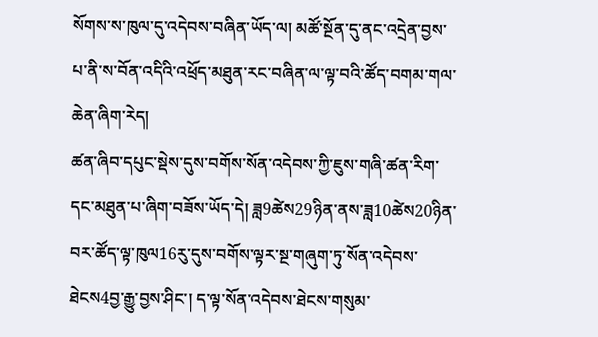སོགས་ས་ཁུལ་དུ་འདེབས་བཞིན་ཡོད་ལ། མཚོ་སྔོན་དུ་ནང་འདྲེན་བྱས་པ་ནི་ས་བོན་འདིའི་འཕྲོད་མཐུན་རང་བཞིན་ལ་ལྟ་བའི་ཚོད་བགམ་གལ་ཆེན་ཞིག་རེད།
ཚན་ཞིབ་དཔུང་སྡེས་དུས་བགོས་སོན་འདེབས་ཀྱི་ཇུས་གཞི་ཚན་རིག་དང་མཐུན་པ་ཞིག་བཟོས་ཡོད་དེ། ཟླ9ཚེས29ཉིན་ནས་ཟླ10ཚེས20ཉིན་བར་ཚོད་ལྟ་ཁུལ16རུ་དུས་བགོས་ལྟར་སྔ་གཞུག་ཏུ་སོན་འདེབས་ཐེངས4བྱ་རྒྱུ་བྱས་ཤིང་། ད་ལྟ་སོན་འདེབས་ཐེངས་གསུམ་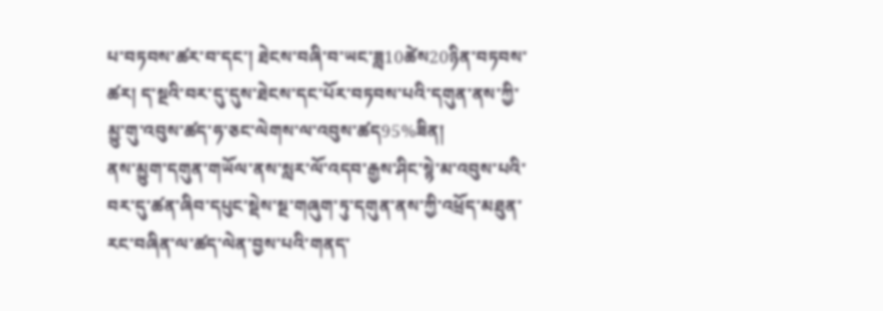པ་བཏབས་ཚར་བ་དང་། ཐེངས་བཞི་བ་ཡང་ཟླ10ཚེས20ཉིན་བཏབས་ཚར། ད་སྔའི་བར་དུ་དུས་ཐེངས་དང་པོར་བཏབས་པའི་དགུན་ནས་ཀྱི་མྱུ་གུ་འབུས་ཚད་ཧ་ཅང་ལེགས་ལ་འབུས་ཚད95%ཟིན།
ནས་མྱུག་དགུན་གཡོལ་ནས་སླར་ལོ་འདབ་རྒྱས་ཤིང་སྙེ་མ་འབུས་པའི་བར་དུ་ཚན་ཞིབ་དཔུང་སྡེས་སྔ་གཞུག་ཏུ་དགུན་ནས་ཀྱི་འཕྲོད་མཐུན་རང་བཞིན་ལ་ཚད་ལེན་བྱས་པའི་གནད་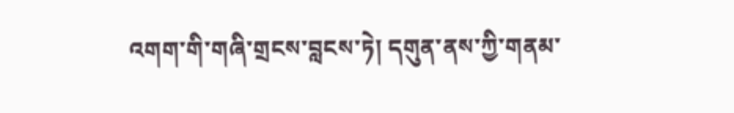འགག་གི་གཞི་གྲངས་བླངས་ཏེ། དགུན་ནས་ཀྱི་གནམ་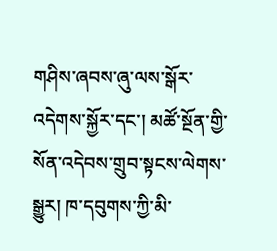གཤིས་ཞབས་ཞུ་ལས་སྒོར་འདེགས་སྐྱོར་དང་། མཚོ་སྔོན་གྱི་སོན་འདེབས་གྲུབ་སྟངས་ལེགས་སྒྱུར། ཁ་དབུགས་ཀྱི་མི་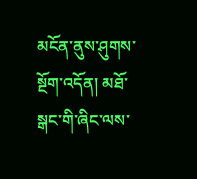མངོན་ནུས་ཤུགས་སྔོག་འདོན། མཐོ་སྒང་གི་ཞིང་ལས་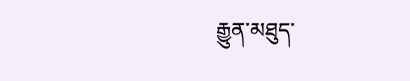རྒྱུན་མཐུད་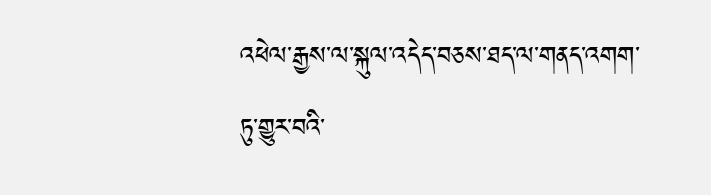འཕེལ་རྒྱས་ལ་སྐུལ་འདེད་བཅས་ཐད་ལ་གནད་འགག་ཏུ་གྱུར་བའི་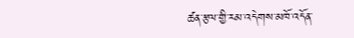ཚན་རྩལ་གྱི་རམ་འདེགས་མཁོ་འདོན་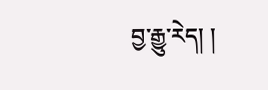བྱ་རྒྱུ་རེད། །